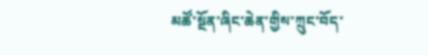མཚོ་སྔོན་ཞིང་ཆེན་གྱིས་ཀྲུང་བོད་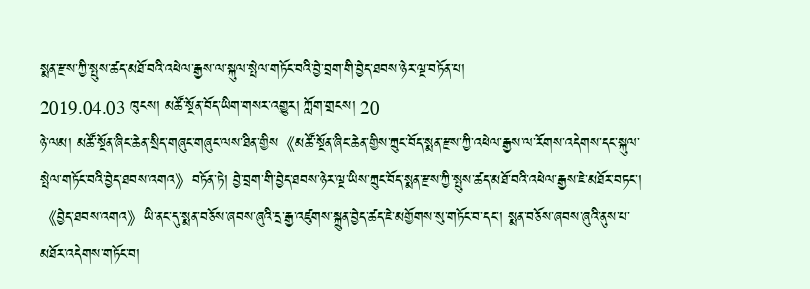སྨན་རྫས་ཀྱི་སྤུས་ཚད་མཐོ་བའི་འཕེལ་རྒྱས་ལ་སྐུལ་སྤེལ་གཏོང་བའི་བྱེ་བྲག་གི་བྱེད་ཐབས་ཉེར་ལྔ་བཏོན་པ།
2019.04.03 ཁུངས། མཚོ་སྔོན་བོད་ཡིག་གསར་འགྱུར། ཀློག་གྲངས། 20
ཉེ་ལམ། མཚོ་སྔོན་ཞིང་ཆེན་སྲིད་གཞུང་གཞུང་ལས་ཐིན་གྱིས《མཚོ་སྔོན་ཞིང་ཆེན་གྱིས་ཀྲུང་བོད་སྨན་རྫས་ཀྱི་འཕེལ་རྒྱས་ལ་རོགས་འདེགས་དང་སྐུལ་སྤེལ་གཏོང་བའི་བྱེད་ཐབས་འགའ》བཏོན་ཏེ། བྱེ་བྲག་གི་བྱེད་ཐབས་ཉེར་ལྔ་ཡིས་ཀྲུང་བོད་སྨན་རྫས་ཀྱི་སྤུས་ཚད་མཐོ་བའི་འཕེལ་རྒྱས་ཇེ་མཐོར་བཏང་།
《བྱེད་ཐབས་འགའ》ཡི་ནང་དུ་སྨན་བཅོས་ཞབས་ཞུའི་དྲ་རྒྱ་འཛུགས་སྐྲུན་བྱེད་ཚད་ཇེ་མགྱོགས་སུ་གཏོང་བ་དང་། སྨན་བཅོས་ཞབས་ཞུའི་ནུས་པ་མཐོར་འདེགས་གཏོང་བ།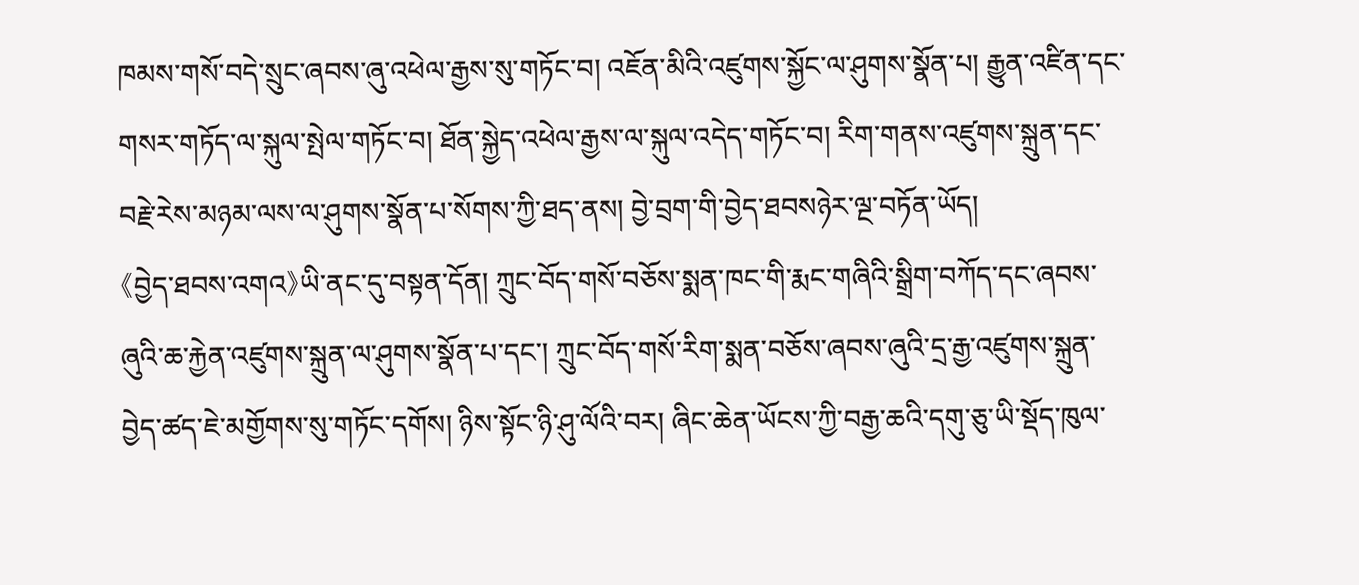ཁམས་གསོ་བདེ་སྲུང་ཞབས་ཞུ་འཕེལ་རྒྱས་སུ་གཏོང་བ། འཇོན་མིའི་འཛུགས་སྐྱོང་ལ་ཤུགས་སྣོན་པ། རྒྱུན་འཛིན་དང་གསར་གཏོད་ལ་སྐུལ་སྤེལ་གཏོང་བ། ཐོན་སྐྱེད་འཕེལ་རྒྱས་ལ་སྐུལ་འདེད་གཏོང་བ། རིག་གནས་འཛུགས་སྐྲུན་དང་བརྗེ་རེས་མཉམ་ལས་ལ་ཤུགས་སྣོན་པ་སོགས་ཀྱི་ཐད་ནས། བྱེ་བྲག་གི་བྱེད་ཐབསཉེར་ལྔ་བཏོན་ཡོད།
《བྱེད་ཐབས་འགའ》ཡི་ནང་དུ་བསྟན་དོན། ཀྲུང་བོད་གསོ་བཅོས་སྨན་ཁང་གི་རྨང་གཞིའི་སྒྲིག་བཀོད་དང་ཞབས་ཞུའི་ཆ་རྐྱེན་འཛུགས་སྐྲུན་ལ་ཤུགས་སྣོན་པ་དང་། ཀྲུང་བོད་གསོ་རིག་སྨན་བཅོས་ཞབས་ཞུའི་དྲ་རྒྱ་འཛུགས་སྐྲུན་བྱེད་ཚད་ཇེ་མགྱོགས་སུ་གཏོང་དགོས། ཉིས་སྟོང་ཉི་ཤུ་ལོའི་བར། ཞིང་ཆེན་ཡོངས་ཀྱི་བརྒྱ་ཆའི་དགུ་ཅུ་ཡི་སྡོད་ཁུལ་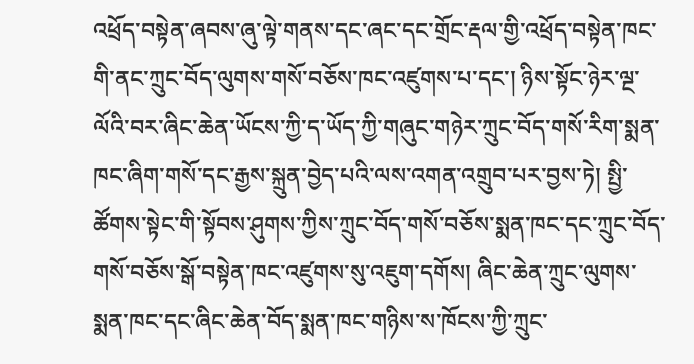འཕྲོད་བསྟེན་ཞབས་ཞུ་ལྟེ་གནས་དང་ཞང་དང་གྲོང་རྡལ་གྱི་འཕྲོད་བསྟེན་ཁང་གི་ནང་ཀྲུང་བོད་ལུགས་གསོ་བཅོས་ཁང་འཛུགས་པ་དང་། ཉིས་སྟོང་ཉེར་ལྔ་ལོའི་བར་ཞིང་ཆེན་ཡོངས་ཀྱི་ད་ཡོད་ཀྱི་གཞུང་གཉེར་ཀྲུང་བོད་གསོ་རིག་སྨན་ཁང་ཞིག་གསོ་དང་རྒྱས་སྐྲུན་བྱེད་པའི་ལས་འགན་འགྲུབ་པར་བྱས་ཏེ། སྤྱི་ཚོགས་སྟེང་གི་སྟོབས་ཤུགས་ཀྱིས་ཀྲུང་བོད་གསོ་བཅོས་སྨན་ཁང་དང་ཀྲུང་བོད་གསོ་བཅོས་སྒོ་བསྟེན་ཁང་འཛུགས་སུ་འཇུག་དགོས། ཞིང་ཆེན་ཀྲུང་ལུགས་སྨན་ཁང་དང་ཞིང་ཆེན་བོད་སྨན་ཁང་གཉིས་ས་ཁོངས་ཀྱི་ཀྲུང་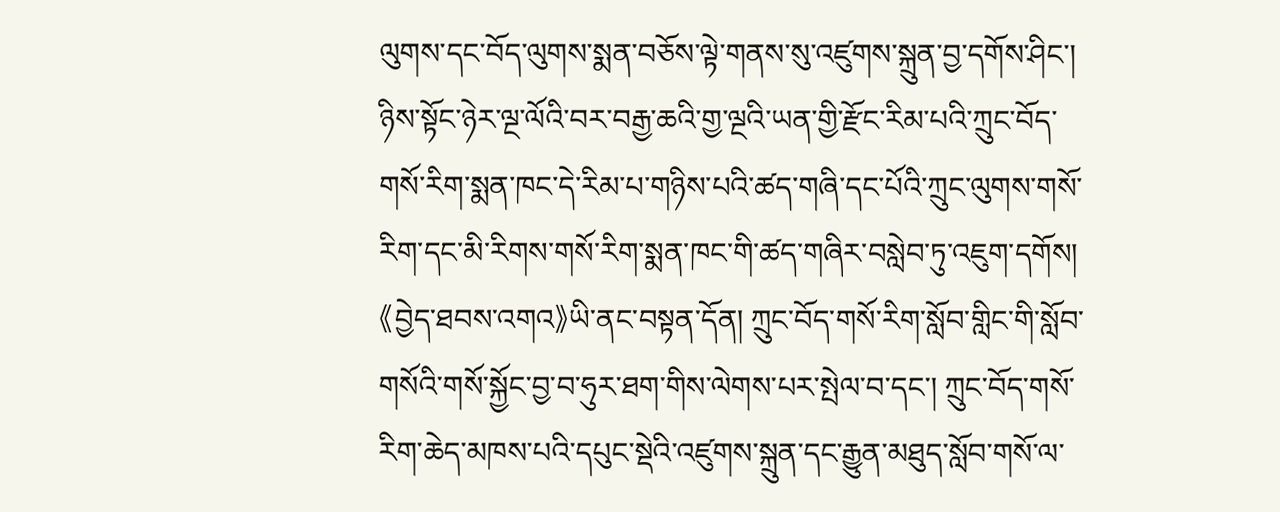ལུགས་དང་བོད་ལུགས་སྨན་བཅོས་ལྟེ་གནས་སུ་འཛུགས་སྐྲུན་བྱ་དགོས་ཤིང་། ཉིས་སྟོང་ཉེར་ལྔ་ལོའི་བར་བརྒྱ་ཆའི་གྱ་ལྔའི་ཡན་གྱི་རྫོང་རིམ་པའི་ཀྲུང་བོད་གསོ་རིག་སྨན་ཁང་དེ་རིམ་པ་གཉིས་པའི་ཚད་གཞི་དང་པོའི་ཀྲུང་ལུགས་གསོ་རིག་དང་མི་རིགས་གསོ་རིག་སྨན་ཁང་གི་ཚད་གཞིར་བསླེབ་ཏུ་འཇུག་དགོས།
《བྱེད་ཐབས་འགའ》ཡི་ནང་བསྟན་དོན། ཀྲུང་བོད་གསོ་རིག་སློབ་གླིང་གི་སློབ་གསོའི་གསོ་སྐྱོང་བྱ་བ་ཧུར་ཐག་གིས་ལེགས་པར་སྤེལ་བ་དང་། ཀྲུང་བོད་གསོ་རིག་ཆེད་མཁས་པའི་དཔུང་སྡེའི་འཛུགས་སྐྲུན་དང་རྒྱུན་མཐུད་སློབ་གསོ་ལ་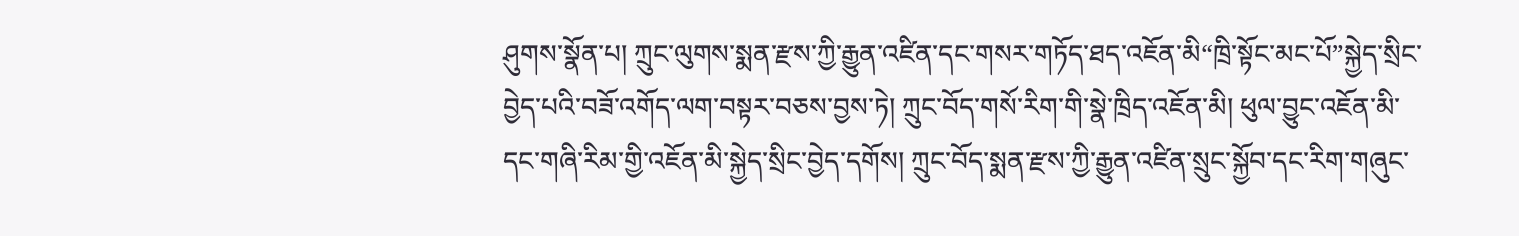ཤུགས་སྣོན་པ། ཀྲུང་ལུགས་སྨན་རྫས་ཀྱི་རྒྱུན་འཛིན་དང་གསར་གཏོད་ཐད་འཇོན་མི“ཁྲི་སྟོང་མང་པོ”སྐྱེད་སྲིང་བྱེད་པའི་བཟོ་འགོད་ལག་བསྟར་བཅས་བྱས་ཏེ། ཀྲུང་བོད་གསོ་རིག་གི་སྣེ་ཁྲིད་འཇོན་མི། ཕུལ་བྱུང་འཇོན་མི་དང་གཞི་རིམ་གྱི་འཇོན་མི་སྐྱེད་སྲིང་བྱེད་དགོས། ཀྲུང་བོད་སྨན་རྫས་ཀྱི་རྒྱུན་འཛིན་སྲུང་སྐྱོབ་དང་རིག་གཞུང་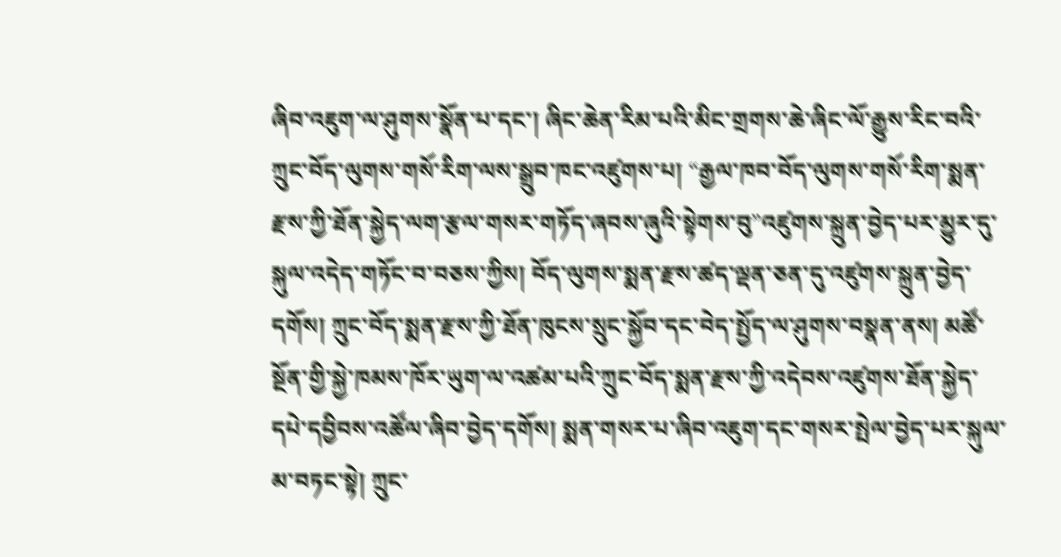ཞིབ་འཇུག་ལ་ཤུགས་སྣོན་པ་དང་། ཞིང་ཆེན་རིམ་པའི་མིང་གྲགས་ཆེ་ཞིང་ལོ་རྒྱུས་རིང་བའི་ཀྲུང་བོད་ལུགས་གསོ་རིག་ལས་སྒྲུབ་ཁང་འཛུགས་པ། “རྒྱལ་ཁབ་བོད་ལུགས་གསོ་རིག་སྨན་རྫས་ཀྱི་ཐོན་སྐྱེད་ལག་རྩལ་གསར་གཏོད་ཞབས་ཞུའི་སྟེགས་བུ”འཛུགས་སྐྲུན་བྱེད་པར་མྱུར་དུ་སྐུལ་འདེད་གཏོང་བ་བཅས་ཀྱིས། བོད་ལུགས་སྨན་རྫས་ཚད་ལྡན་ཅན་དུ་འཛུགས་སྐྲུན་བྱེད་དགོས། ཀྲུང་བོད་སྨན་རྫས་ཀྱི་ཐོན་ཁུངས་སྲུང་སྐྱོབ་དང་བེད་སྤྱོད་ལ་ཤུགས་བསྣན་ནས། མཚོ་སྔོན་གྱི་སྐྱེ་ཁམས་ཁོར་ཡུག་ལ་འཚམ་པའི་ཀྲུང་བོད་སྨན་རྫས་ཀྱི་འདེབས་འཛུགས་ཐོན་སྐྱེད་དཔེ་དབྱིབས་འཚོལ་ཞིབ་བྱེད་དགོས། སྨན་གསར་པ་ཞིབ་འཇུག་དང་གསར་སྤེལ་བྱེད་པར་སྐུལ་མ་བཏང་སྟེ། ཀྲུང་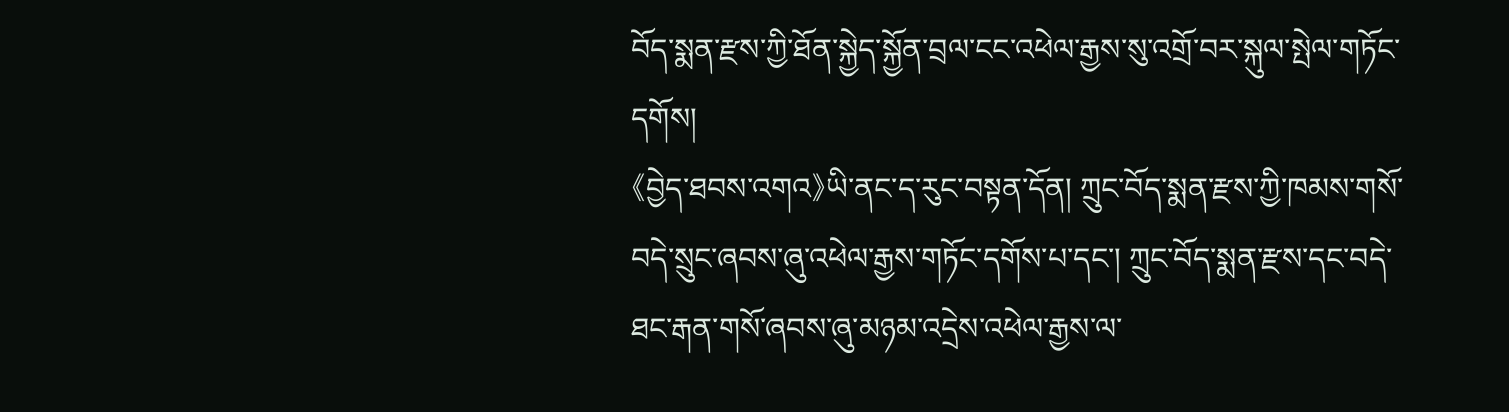བོད་སྨན་རྫས་ཀྱི་ཐོན་སྐྱེད་སྐྱོན་བྲལ་ངང་འཕེལ་རྒྱས་སུ་འགྲོ་བར་སྐུལ་སྤེལ་གཏོང་དགོས།
《བྱེད་ཐབས་འགའ》ཡི་ནང་ད་རུང་བསྟན་དོན། ཀྲུང་བོད་སྨན་རྫས་ཀྱི་ཁམས་གསོ་བདེ་སྲུང་ཞབས་ཞུ་འཕེལ་རྒྱས་གཏོང་དགོས་པ་དང་། ཀྲུང་བོད་སྨན་རྫས་དང་བདེ་ཐང་རྒན་གསོ་ཞབས་ཞུ་མཉམ་འདྲེས་འཕེལ་རྒྱས་ལ་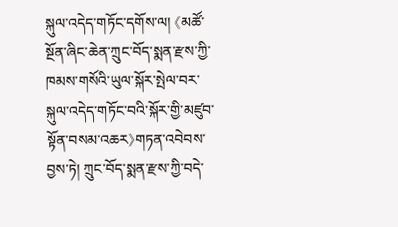སྐུལ་འདེད་གཏོང་དགོས་ལ། 《མཚོ་སྔོན་ཞིང་ཆེན་ཀྲུང་བོད་སྨན་རྫས་ཀྱི་ཁམས་གསོའི་ཡུལ་སྐོར་སྤེལ་བར་སྐུལ་འདེད་གཏོང་བའི་སྐོར་གྱི་མཛུབ་སྟོན་བསམ་འཆར》གཏན་འབེབས་བྱས་ཏེ། ཀྲུང་བོད་སྨན་རྫས་ཀྱི་བདེ་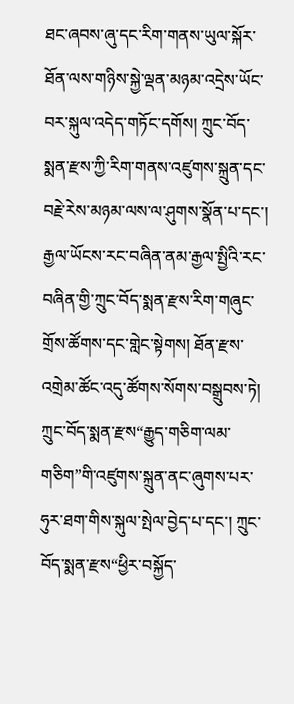ཐང་ཞབས་ཞུ་དང་རིག་གནས་ཡུལ་སྐོར་ཐོན་ལས་གཉིས་སྐྱེ་ལྡན་མཉམ་འདྲེས་ཡོང་བར་སྐུལ་འདེད་གཏོང་དགོས། ཀྲུང་བོད་སྨན་རྫས་ཀྱི་རིག་གནས་འཛུགས་སྐྲུན་དང་བརྗེ་རེས་མཉམ་ལས་ལ་ཤུགས་སྣོན་པ་དང་། རྒྱལ་ཡོངས་རང་བཞིན་ནམ་རྒྱལ་སྤྱིའི་རང་བཞིན་གྱི་ཀྲུང་བོད་སྨན་རྫས་རིག་གཞུང་གྲོས་ཚོགས་དང་གླེང་སྟེགས། ཐོན་རྫས་འགྲེམ་ཚོང་འདུ་ཚོགས་སོགས་བསྒྲུབས་ཏེ། ཀྲུང་བོད་སྨན་རྫས“རྒྱུད་གཅིག་ལམ་གཅིག”གི་འཛུགས་སྐྲུན་ནང་ཞུགས་པར་ཧུར་ཐག་གིས་སྐུལ་སྤེལ་བྱེད་པ་དང་། ཀྲུང་བོད་སྨན་རྫས“ཕྱིར་བསྐྱོད་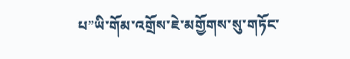པ”ཡི་གོམ་འགྲོས་ཇེ་མགྱོགས་སུ་གཏོང་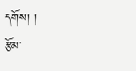དགོས། །
རྩོམ་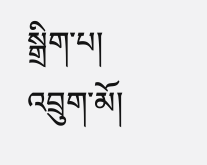སྒྲིག་པ། འབྲུག་མོ།